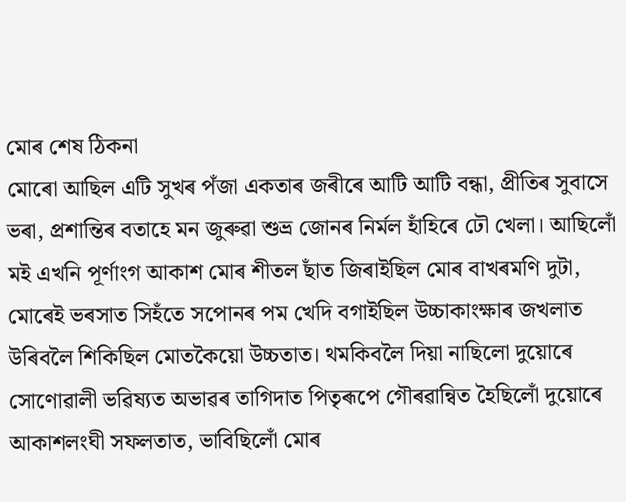মোৰ শেষ ঠিকনা
মোৰো আছিল এটি সুখৰ পঁজা একতাৰ জৰীৰে আটি আটি বন্ধা, প্ৰীতিৰ সুবাসে ভৰা, প্ৰশান্তিৰ বতাহে মন জুৰুৱা শুভ্ৰ জোনৰ নিৰ্মল হাঁহিৰে ঢৌ খেলা। আছিলোঁ মই এখনি পূৰ্ণাংগ আকাশ মোৰ শীতল ছাঁত জিৰাইছিল মোৰ বাখৰমণি দুটা, মোৰেই ভৰসাত সিহঁতে সপোনৰ পম খেদি বগাইছিল উচ্চাকাংক্ষাৰ জখলাত উৰিবলৈ শিকিছিল মোতকৈয়ো উচ্চতাত। থমকিবলৈ দিয়া নাছিলো দুয়োৰে সোণোৱালী ভৱিষ্যত অভাৱৰ তাগিদাত পিতৃৰূপে গৌৰৱান্বিত হৈছিলোঁ দুয়োৰে আকাশলংঘী সফলতাত, ভাবিছিলোঁ মোৰ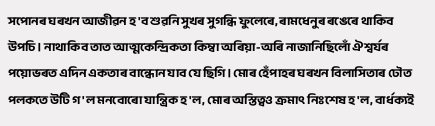সপোনৰ ঘৰখন আজীৱন হ'ব শুৱনি সুখৰ সুগন্ধি ফুলেৰে, ৰামধেনুৰ ৰঙেৰে থাকিব উপচি। নাথাকিব তাত আত্মকেন্দ্ৰিকতা কিম্বা অৰিয়া-অৰি নাজানিছিলোঁ ঐশ্বৰ্যৰ পয়োভৰত এদিন একতাৰ বান্ধোন যাব যে ছিগি। মোৰ হেঁপাহৰ ঘৰখন বিলাসিতাৰ ঢৌত পলকতে উটি গ'ল মনবোৰো যান্ত্ৰিক হ'ল, মোৰ অস্তিত্বও ক্ৰমাৎ নিঃশেষ হ'ল, বাৰ্ধক্যই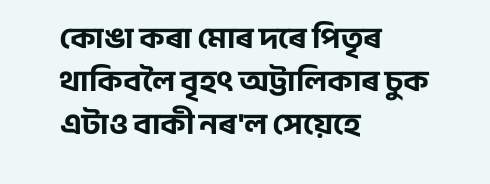কোঙা কৰা মোৰ দৰে পিতৃৰ থাকিবলৈ বৃহৎ অট্টালিকাৰ চুক এটাও বাকী নৰ'ল সেয়েহে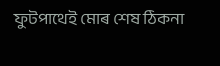ফুটপাথেই মোৰ শেষ ঠিকনা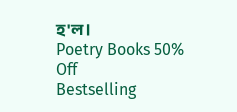হ'ল।
Poetry Books 50% Off
Bestselling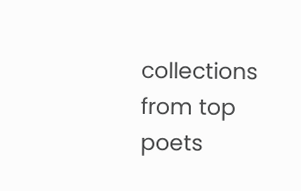collections from top poets